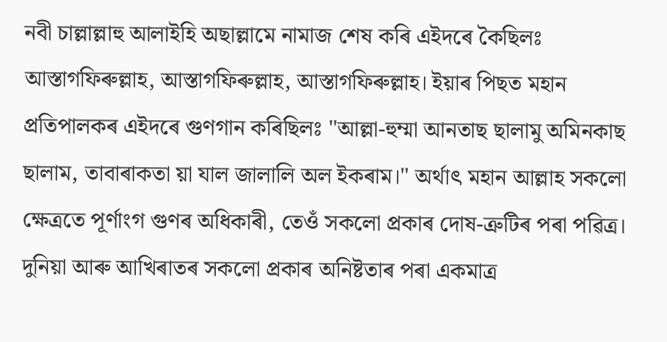নবী চাল্লাল্লাহু আলাইহি অছাল্লামে নামাজ শেষ কৰি এইদৰে কৈছিলঃ আস্তাগফিৰুল্লাহ, আস্তাগফিৰুল্লাহ, আস্তাগফিৰুল্লাহ। ইয়াৰ পিছত মহান প্ৰতিপালকৰ এইদৰে গুণগান কৰিছিলঃ "আল্লা-হুম্মা আনতাছ ছালামু অমিনকাছ ছালাম, তাবাৰাকতা য়া যাল জালালি অল ইকৰাম।" অৰ্থাৎ মহান আল্লাহ সকলো ক্ষেত্ৰতে পূৰ্ণাংগ গুণৰ অধিকাৰী, তেওঁ সকলো প্ৰকাৰ দোষ-ত্ৰুটিৰ পৰা পৱিত্ৰ। দুনিয়া আৰু আখিৰাতৰ সকলো প্ৰকাৰ অনিষ্টতাৰ পৰা একমাত্ৰ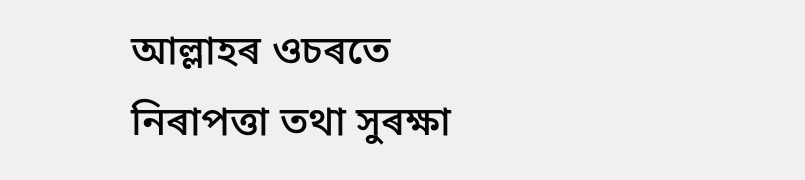আল্লাহৰ ওচৰতে নিৰাপত্তা তথা সুৰক্ষা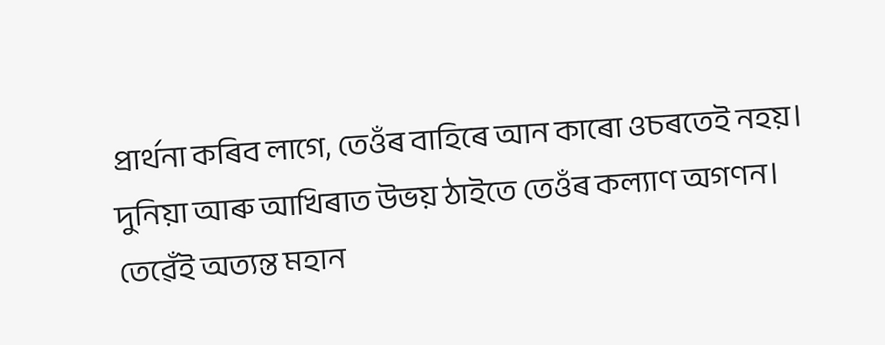প্ৰাৰ্থনা কৰিব লাগে, তেওঁৰ বাহিৰে আন কাৰো ওচৰতেই নহয়। দুনিয়া আৰু আখিৰাত উভয় ঠাইতে তেওঁৰ কল্যাণ অগণন। তেৱেঁই অত্যন্ত মহান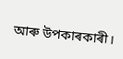আৰু উপকাৰকাৰী।